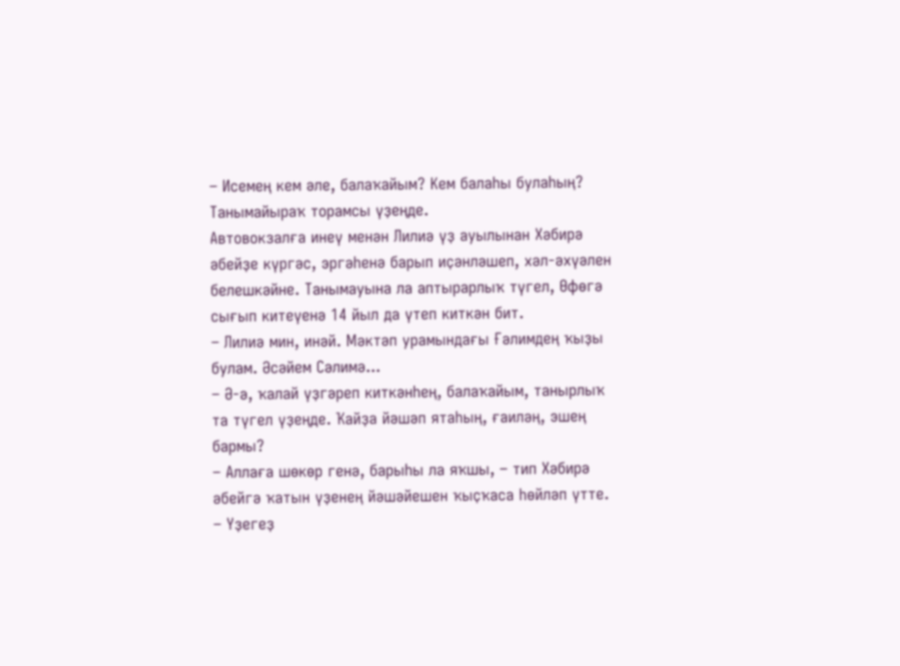– Исемең кем әле, балаҡайым? Кем балаһы булаһың? Танымайыраҡ торамсы үҙеңде.
Автовокзалға инеү менән Лилиә үҙ ауылынан Хәбирә әбейҙе күргәс, эргәһенә барып иҫәнләшеп, хәл-әхүәлен белешкәйне. Танымауына ла аптырарлыҡ түгел, Өфөгә сығып китеүенә 14 йыл да үтеп киткән бит.
– Лилиә мин, инәй. Мәктәп урамындағы Ғәлимдең ҡыҙы булам. Әсәйем Сәлимә...
– Ә-ә, ҡалай үҙгәреп киткәнһең, балаҡайым, танырлыҡ та түгел үҙеңде. Ҡайҙа йәшәп ятаһың, ғаиләң, эшең бармы?
– Аллаға шөкөр генә, барыһы ла яҡшы, – тип Хәбирә әбейгә ҡатын үҙенең йәшәйешен ҡыҫҡаса һөйләп үтте. – Үҙегеҙ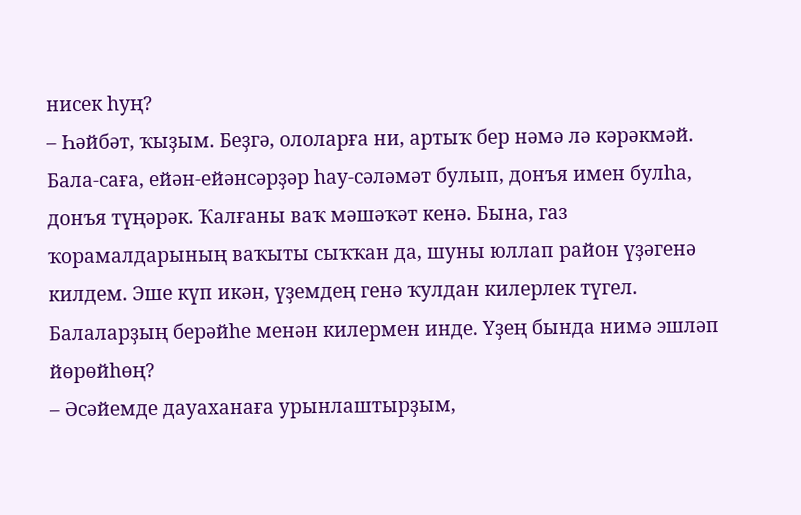нисек һуң?
– Һәйбәт, ҡыҙым. Беҙгә, ололарға ни, артыҡ бер нәмә лә кәрәкмәй. Бала-саға, ейән-ейәнсәрҙәр һау-сәләмәт булып, донъя имен булһа, донъя түңәрәк. Ҡалғаны ваҡ мәшәҡәт кенә. Бына, газ ҡорамалдарының ваҡыты сыҡҡан да, шуны юллап район үҙәгенә килдем. Эше күп икән, үҙемдең генә ҡулдан килерлек түгел. Балаларҙың берәйһе менән килермен инде. Үҙең бында нимә эшләп йөрөйһөң?
– Әсәйемде дауаханаға урынлаштырҙым,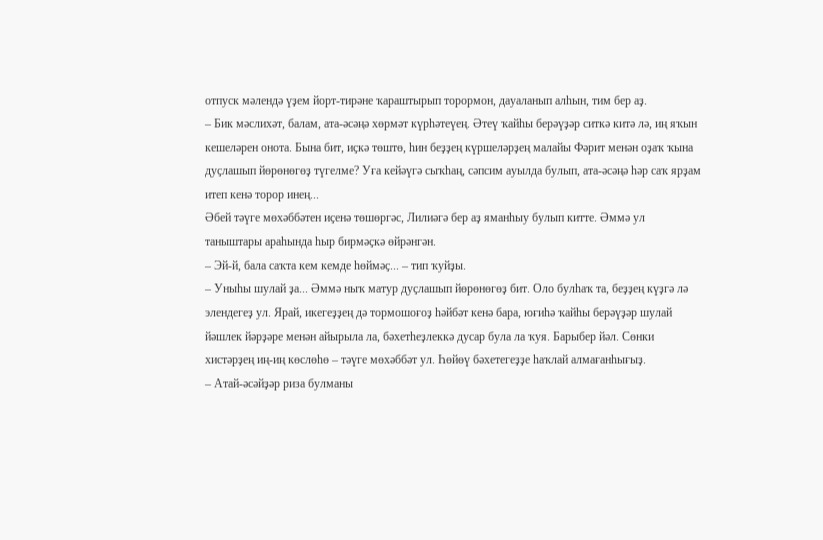отпуск мәлендә үҙем йорт-тирәне ҡараштырып торормон, дауаланып алһын, тим бер аҙ.
– Бик мәслихәт, балам, ата-әсәңә хөрмәт күрһәтеүең. Әтеү ҡайһы берәүҙәр ситкә китә лә, иң яҡын кешеләрен онота. Бына бит, иҫкә төштө, һин беҙҙең күршеләрҙең малайы Фәрит менән оҙаҡ ҡына дуҫлашып йөрөнөгөҙ түгелме? Уға кейәүгә сыҡһаң, сәпсим ауылда булып, ата-әсәңә һәр саҡ ярҙам итеп кенә торор инең...
Әбей тәүге мөхәббәтен иҫенә төшөргәс, Лилиәгә бер аҙ яманһыу булып китте. Әммә ул таныштары араһында һыр бирмәҫкә өйрәнгән.
– Эй-й, бала саҡта кем кемде һөймәҫ... – тип ҡуйҙы.
– Уныһы шулай ҙа... Әммә ныҡ матур дуҫлашып йөрөнөгөҙ бит. Оло булһаҡ та, беҙҙең күҙгә лә элендегеҙ ул. Ярай, икегеҙҙең дә тормошоғоҙ һәйбәт кенә бара, юғиһә ҡайһы берәүҙәр шулай йәшлек йәрҙәре менән айырыла ла, бәхетһеҙлеккә дусар була ла ҡуя. Барыбер йәл. Сөнки хистәрҙең иң-иң көслөһө – тәүге мөхәббәт ул. Һөйөү бәхетегеҙҙе һаҡлай алмағанһығыҙ.
– Атай-әсәйҙәр риза булманы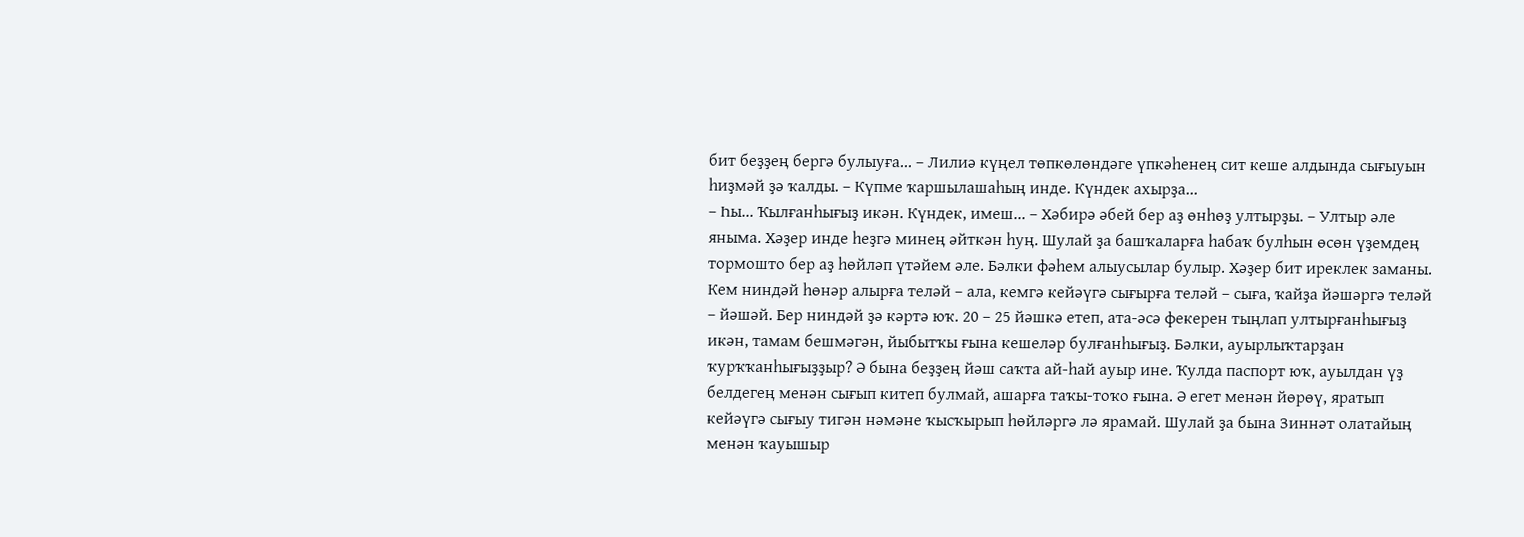бит беҙҙең бергә булыуға... – Лилиә күңел төпкөлөндәге үпкәһенең сит кеше алдында сығыуын һиҙмәй ҙә ҡалды. – Күпме ҡаршылашаһың инде. Күндек ахырҙа...
– Һы... Ҡылғанһығыҙ икән. Күндек, имеш... – Хәбирә әбей бер аҙ өнһөҙ ултырҙы. – Ултыр әле яныма. Хәҙер инде һеҙгә минең әйткән һуң. Шулай ҙа башҡаларға һабаҡ булһын өсөн үҙемдең тормошто бер аҙ һөйләп үтәйем әле. Бәлки фәһем алыусылар булыр. Хәҙер бит иреклек заманы. Кем ниндәй һөнәр алырға теләй – ала, кемгә кейәүгә сығырға теләй – сыға, ҡайҙа йәшәргә теләй – йәшәй. Бер ниндәй ҙә кәртә юҡ. 20 – 25 йәшкә етеп, ата-әсә фекерен тыңлап ултырғанһығыҙ икән, тамам бешмәгән, йыбытҡы ғына кешеләр булғанһығыҙ. Бәлки, ауырлыҡтарҙан ҡурҡҡанһығыҙҙыр? Ә бына беҙҙең йәш саҡта ай-һай ауыр ине. Ҡулда паспорт юҡ, ауылдан үҙ белдегең менән сығып китеп булмай, ашарға таҡы-тоҡо ғына. Ә егет менән йөрөү, яратып кейәүгә сығыу тигән нәмәне ҡысҡырып һөйләргә лә ярамай. Шулай ҙа бына Зиннәт олатайың менән ҡауышыр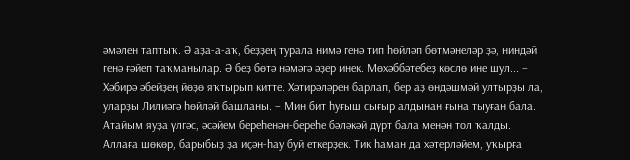әмәлен таптыҡ. Ә аҙа-а-аҡ, беҙҙең турала нимә генә тип һөйләп бөтмәнеләр ҙә, ниндәй генә ғәйеп таҡманылар. Ә беҙ бөтә нәмәгә әҙер инек. Мөхәббәтебеҙ көслө ине шул... – Хәбирә әбейҙең йөҙө яҡтырып китте. Хәтирәләрен барлап, бер аҙ өндәшмәй ултырҙы ла, уларҙы Лилиәгә һөйләй башланы. – Мин бит һуғыш сығыр алдынан ғына тыуған бала. Атайым яуҙа үлгәс, әсәйем береһенән-береһе бәләкәй дүрт бала менән тол ҡалды. Аллаға шөкөр, барыбыҙ ҙа иҫән-һау буй еткерҙек. Тик һаман да хәтерләйем, уҡырға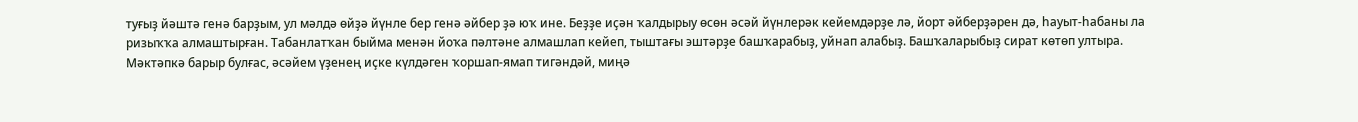туғыҙ йәштә генә барҙым, ул мәлдә өйҙә йүнле бер генә әйбер ҙә юҡ ине. Беҙҙе иҫән ҡалдырыу өсөн әсәй йүнлерәк кейемдәрҙе лә, йорт әйберҙәрен дә, һауыт-һабаны ла ризыҡҡа алмаштырған. Табанлатҡан быйма менән йоҡа пәлтәне алмашлап кейеп, тыштағы эштәрҙе башҡарабыҙ, уйнап алабыҙ. Башҡаларыбыҙ сират көтөп ултыра. Мәктәпкә барыр булғас, әсәйем үҙенең иҫке күлдәген ҡоршап-ямап тигәндәй, миңә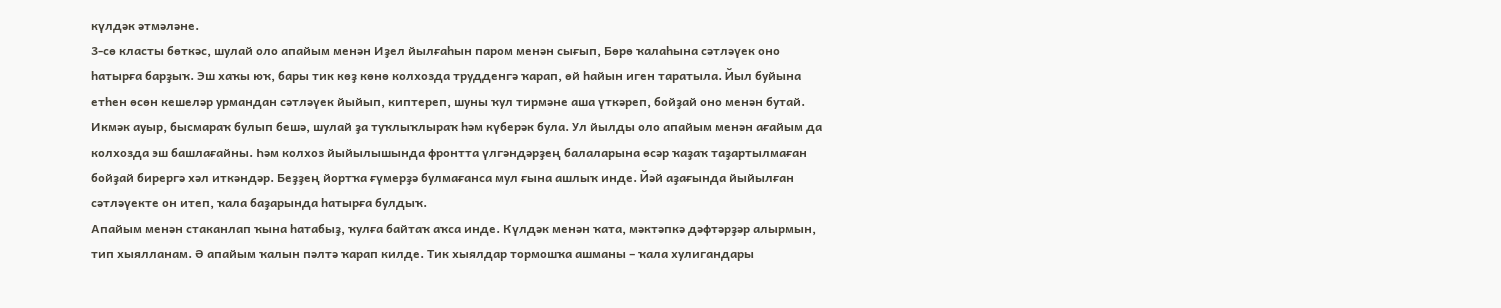күлдәк әтмәләне.
3-сө класты бөткәс, шулай оло апайым менән Иҙел йылғаһын паром менән сығып, Бөрө ҡалаһына сәтләүек оно һатырға барҙыҡ. Эш хаҡы юҡ, бары тик көҙ көнө колхозда трудденгә ҡарап, өй һайын иген таратыла. Йыл буйына етһен өсөн кешеләр урмандан сәтләүек йыйып, киптереп, шуны ҡул тирмәне аша үткәреп, бойҙай оно менән бутай. Икмәк ауыр, бысмараҡ булып бешә, шулай ҙа туҡлыҡлыраҡ һәм күберәк була. Ул йылды оло апайым менән ағайым да колхозда эш башлағайны. Һәм колхоз йыйылышында фронтта үлгәндәрҙең балаларына өсәр ҡаҙаҡ таҙартылмаған бойҙай бирергә хәл иткәндәр. Беҙҙең йортҡа ғүмерҙә булмағанса мул ғына ашлыҡ инде. Йәй аҙағында йыйылған сәтләүекте он итеп, ҡала баҙарында һатырға булдыҡ.
Апайым менән стаканлап ҡына һатабыҙ, ҡулға байтаҡ аҡса инде. Күлдәк менән ҡата, мәктәпкә дәфтәрҙәр алырмын, тип хыялланам. Ә апайым ҡалын пәлтә ҡарап килде. Тик хыялдар тормошҡа ашманы – ҡала хулигандары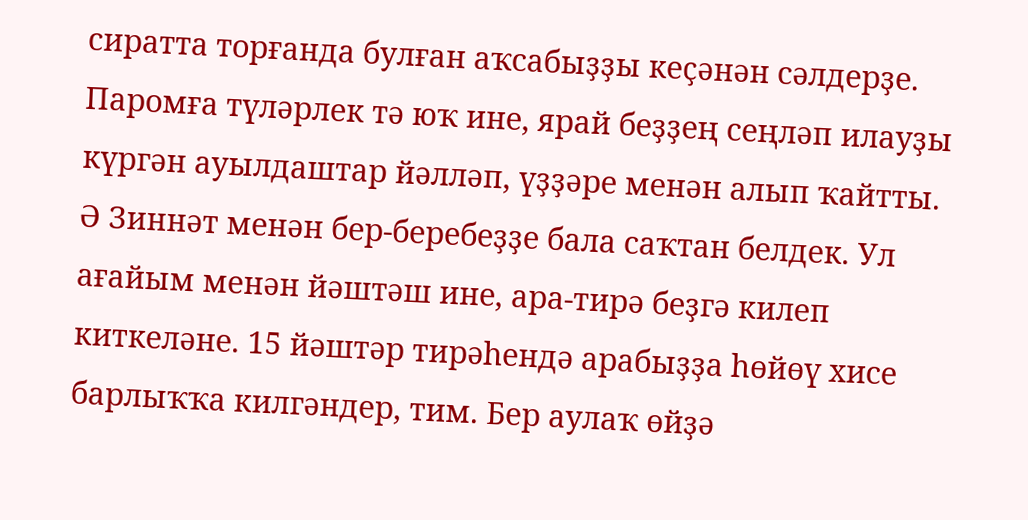сиратта торғанда булған аҡсабыҙҙы кеҫәнән сәлдерҙе. Паромға түләрлек тә юҡ ине, ярай беҙҙең сеңләп илауҙы күргән ауылдаштар йәлләп, үҙҙәре менән алып ҡайтты.
Ә Зиннәт менән бер-беребеҙҙе бала саҡтан белдек. Ул ағайым менән йәштәш ине, ара-тирә беҙгә килеп киткеләне. 15 йәштәр тирәһендә арабыҙҙа һөйөү хисе барлыҡҡа килгәндер, тим. Бер аулаҡ өйҙә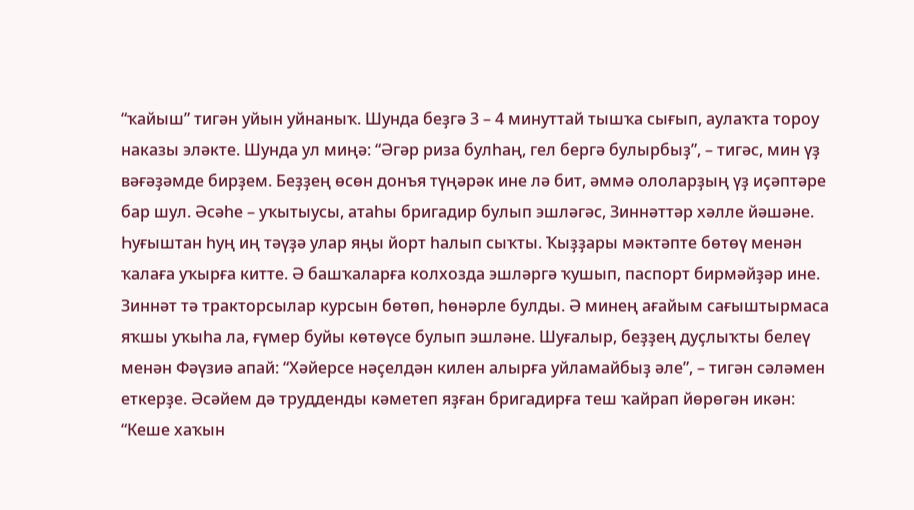“ҡайыш” тигән уйын уйнаныҡ. Шунда беҙгә 3 – 4 минуттай тышҡа сығып, аулаҡта тороу наказы эләкте. Шунда ул миңә: “Әгәр риза булһаң, гел бергә булырбыҙ”, – тигәс, мин үҙ вәғәҙәмде бирҙем. Беҙҙең өсөн донъя түңәрәк ине лә бит, әммә ололарҙың үҙ иҫәптәре бар шул. Әсәһе – уҡытыусы, атаһы бригадир булып эшләгәс, Зиннәттәр хәлле йәшәне. Һуғыштан һуң иң тәүҙә улар яңы йорт һалып сыҡты. Ҡыҙҙары мәктәпте бөтөү менән ҡалаға уҡырға китте. Ә башҡаларға колхозда эшләргә ҡушып, паспорт бирмәйҙәр ине. Зиннәт тә тракторсылар курсын бөтөп, һөнәрле булды. Ә минең ағайым сағыштырмаса яҡшы уҡыһа ла, ғүмер буйы көтөүсе булып эшләне. Шуғалыр, беҙҙең дуҫлыҡты белеү менән Фәүзиә апай: “Хәйерсе нәҫелдән килен алырға уйламайбыҙ әле”, – тигән сәләмен еткерҙе. Әсәйем дә трудденды кәметеп яҙған бригадирға теш ҡайрап йөрөгән икән: “Кеше хаҡын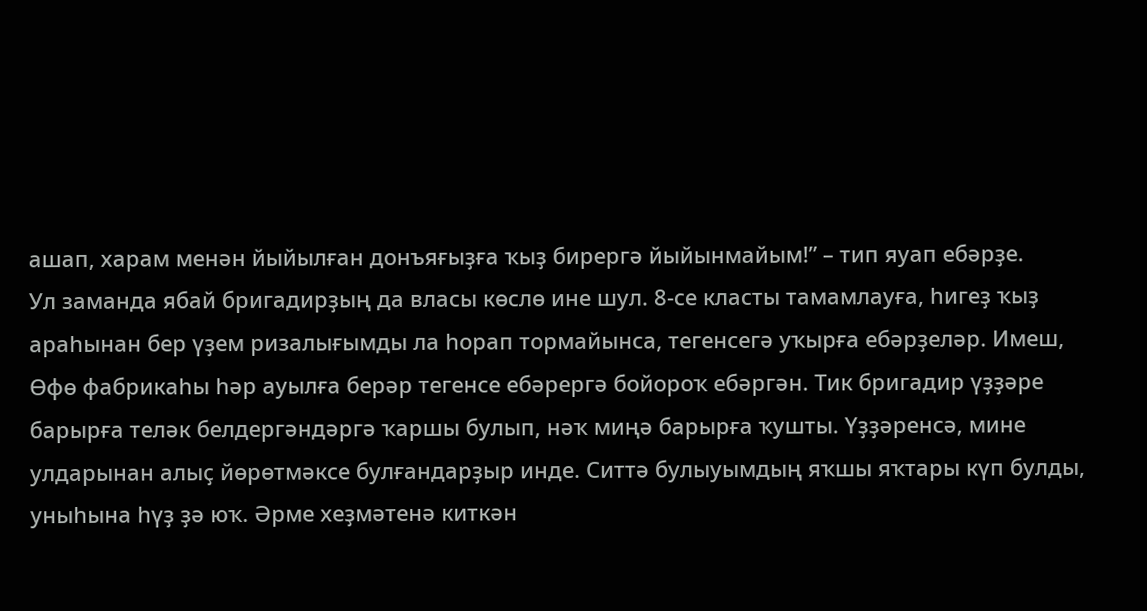ашап, харам менән йыйылған донъяғыҙға ҡыҙ бирергә йыйынмайым!” – тип яуап ебәрҙе.
Ул заманда ябай бригадирҙың да власы көслө ине шул. 8-се класты тамамлауға, һигеҙ ҡыҙ араһынан бер үҙем ризалығымды ла һорап тормайынса, тегенсегә уҡырға ебәрҙеләр. Имеш, Өфө фабрикаһы һәр ауылға берәр тегенсе ебәрергә бойороҡ ебәргән. Тик бригадир үҙҙәре барырға теләк белдергәндәргә ҡаршы булып, нәҡ миңә барырға ҡушты. Үҙҙәренсә, мине улдарынан алыҫ йөрөтмәксе булғандарҙыр инде. Ситтә булыуымдың яҡшы яҡтары күп булды, уныһына һүҙ ҙә юҡ. Әрме хеҙмәтенә киткән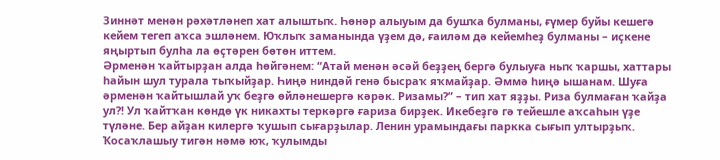Зиннәт менән рәхәтләнеп хат алыштыҡ. Һөнәр алыуым да бушҡа булманы, ғүмер буйы кешегә кейем тегеп аҡса эшләнем. Юҡлыҡ заманында үҙем дә, ғаиләм дә кейемһеҙ булманы – иҫкене яңыртып булһа ла өҫтәрен бөтөн иттем.
Әрменән ҡайтырҙан алда һөйгәнем: “Атай менән әсәй беҙҙең бергә булыуға ныҡ ҡаршы, хаттары һайын шул турала тыҡыйҙар. Һиңә ниндәй генә бысраҡ яҡмайҙар. Әммә һиңә ышанам. Шуға әрменән ҡайтышлай уҡ беҙгә өйләнешергә кәрәк. Ризамы?” – тип хат яҙҙы. Риза булмаған ҡайҙа ул?! Ул ҡайтҡан көндө үк никахты теркәргә ғариза бирҙек. Икебеҙгә гә тейешле аҡсаһын үҙе түләне. Бер айҙан килергә ҡушып сығарҙылар. Ленин урамындағы паркка сығып ултырҙыҡ. Ҡосаҡлашыу тигән нәмә юҡ, ҡулымды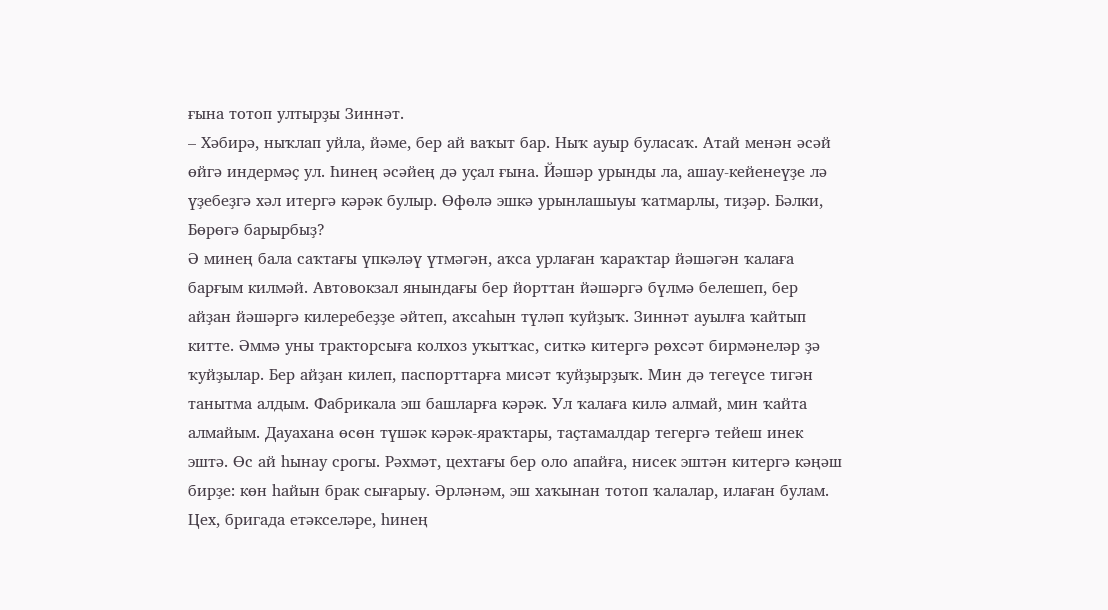ғына тотоп ултырҙы Зиннәт.
– Хәбирә, ныҡлап уйла, йәме, бер ай ваҡыт бар. Ныҡ ауыр буласаҡ. Атай менән әсәй өйгә индермәҫ ул. Һинең әсәйең дә уҫал ғына. Йәшәр урынды ла, ашау-кейенеүҙе лә үҙебеҙгә хәл итергә кәрәк булыр. Өфөлә эшкә урынлашыуы ҡатмарлы, тиҙәр. Бәлки, Бөрөгә барырбыҙ?
Ә минең бала саҡтағы үпкәләү үтмәгән, аҡса урлаған ҡараҡтар йәшәгән ҡалаға барғым килмәй. Автовокзал янындағы бер йорттан йәшәргә бүлмә белешеп, бер айҙан йәшәргә килеребеҙҙе әйтеп, аҡсаһын түләп ҡуйҙыҡ. Зиннәт ауылға ҡайтып китте. Әммә уны тракторсыға колхоз уҡытҡас, ситкә китергә рөхсәт бирмәнеләр ҙә ҡуйҙылар. Бер айҙан килеп, паспорттарға мисәт ҡуйҙырҙыҡ. Мин дә тегеүсе тигән танытма алдым. Фабрикала эш башларға кәрәк. Ул ҡалаға килә алмай, мин ҡайта алмайым. Дауахана өсөн түшәк кәрәк-яраҡтары, таҫтамалдар тегергә тейеш инек эштә. Өс ай һынау срогы. Рәхмәт, цехтағы бер оло апайға, нисек эштән китергә кәңәш бирҙе: көн һайын брак сығарыу. Әрләнәм, эш хаҡынан тотоп ҡалалар, илаған булам. Цех, бригада етәкселәре, һинең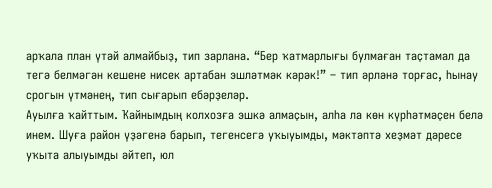арҡала план үтәй алмайбыҙ, тип зарлана. “Бер ҡатмарлығы булмаған таҫтамал да тегә белмәгән кешене нисек артабан эшләтмәк кәрәк!” – тип әрләнә торғас, һынау срогын үтмәнең, тип сығарып ебәрҙеләр.
Ауылға ҡайттым. Ҡайнымдың колхозға эшкә алмаҫын, алһа ла көн күрһәтмәҫен белә инем. Шуға район үҙәгенә барып, тегенсегә уҡыуымды, мәктәптә хеҙмәт дәресе уҡыта алыуымды әйтеп, юл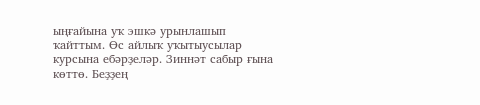ыңғайына уҡ эшкә урынлашып ҡайттым. Өс айлыҡ уҡытыусылар курсына ебәрҙеләр. Зиннәт сабыр ғына көттө. Беҙҙең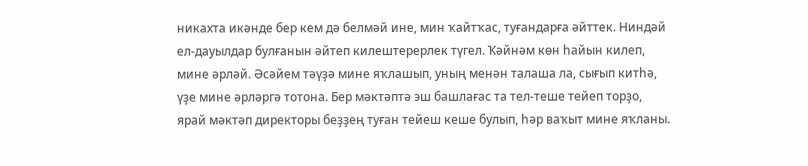никахта икәнде бер кем дә белмәй ине, мин ҡайтҡас, туғандарға әйттек. Ниндәй ел-дауылдар булғанын әйтеп килештерерлек түгел. Ҡәйнәм көн һайын килеп, мине әрләй. Әсәйем тәүҙә мине яҡлашып, уның менән талаша ла, сығып китһә, үҙе мине әрләргә тотона. Бер мәктәптә эш башлағас та тел-теше тейеп торҙо, ярай мәктәп директоры беҙҙең туған тейеш кеше булып, һәр ваҡыт мине яҡланы.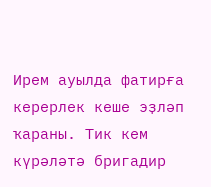Ирем ауылда фатирға керерлек кеше эҙләп ҡараны. Тик кем күрәләтә бригадир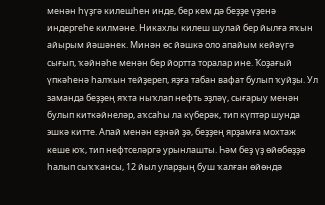менән һүҙгә килешһен инде, бер кем дә беҙҙе үҙенә индергеһе килмәне. Никахлы килеш шулай бер йылға яҡын айырым йәшәнек. Минән өс йәшкә оло апайым кейәүгә сығып, ҡәйнәһе менән бер йортта торалар ине. Ҡоҙағый үпкәһенә һалҡын тейҙереп, яҙға табан вафат булып ҡуйҙы. Ул заманда беҙҙең яҡта ныҡлап нефть эҙләү, сығарыу менән булып киткәйнеләр, аҡсаһы ла күберәк, тип күптәр шунда эшкә китте. Апай менән еҙнәй ҙә, беҙҙең ярҙамға мохтаж кеше юҡ, тип нефтселәргә урынлашты. Һәм беҙ үҙ өйөбөҙҙө һалып сыҡҡансы, 12 йыл уларҙың буш ҡалған өйөндә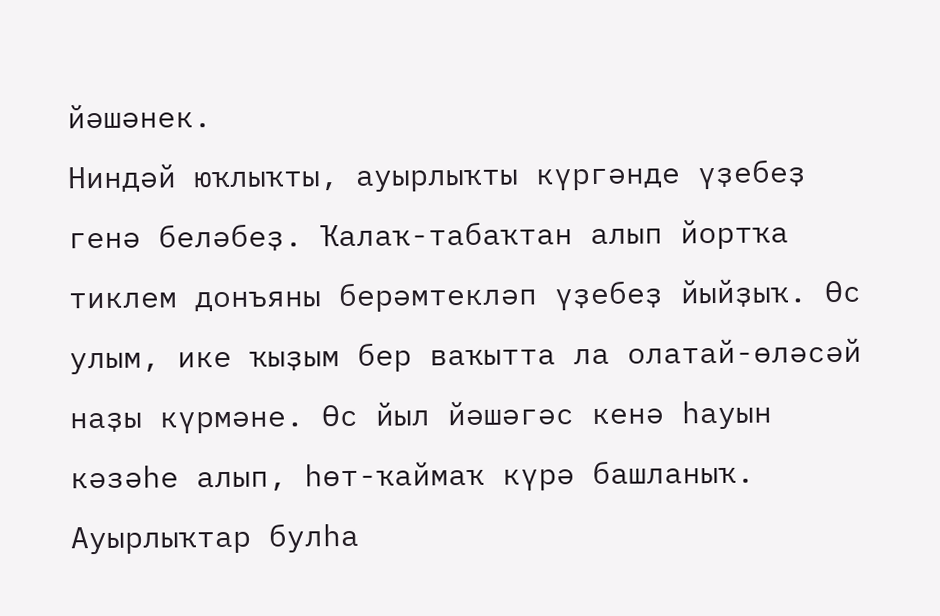йәшәнек.
Ниндәй юҡлыҡты, ауырлыҡты күргәнде үҙебеҙ генә беләбеҙ. Ҡалаҡ-табаҡтан алып йортҡа тиклем донъяны берәмтекләп үҙебеҙ йыйҙыҡ. Өс улым, ике ҡыҙым бер ваҡытта ла олатай-өләсәй наҙы күрмәне. Өс йыл йәшәгәс кенә һауын кәзәһе алып, һөт-ҡаймаҡ күрә башланыҡ. Ауырлыҡтар булһа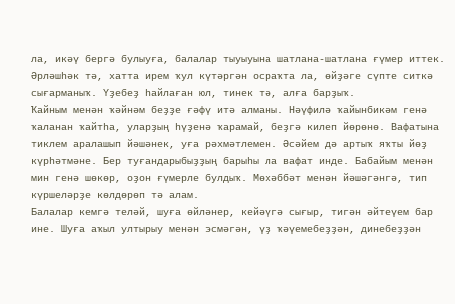ла, икәү бергә булыуға, балалар тыуыуына шатлана-шатлана ғүмер иттек. Әрләшһәк тә, хатта ирем ҡул күтәргән осраҡта ла, өйҙәге сүпте ситкә сығарманыҡ. Үҙебеҙ һайлаған юл, тинек тә, алға барҙыҡ.
Ҡайным менән ҡәйнәм беҙҙе ғәфү итә алманы. Нәүфилә ҡайынбикәм генә ҡаланан ҡайтһа, уларҙың һүҙенә ҡарамай, беҙгә килеп йөрөнө. Вафатына тиклем аралашып йәшәнек, уға рәхмәтлемен. Әсәйем дә артыҡ яҡты йөҙ күрһәтмәне. Бер туғандарыбыҙҙың барыһы ла вафат инде. Бабайым менән мин генә шөкөр, оҙон ғүмерле булдыҡ. Мөхәббәт менән йәшәгәнгә, тип күршеләрҙе көлдөрөп тә алам.
Балалар кемгә теләй, шуға өйләнер, кейәүгә сығыр, тигән әйтеүем бар ине. Шуға аҡыл ултырыу менән эсмәгән, үҙ ҡәүемебеҙҙән, динебеҙҙән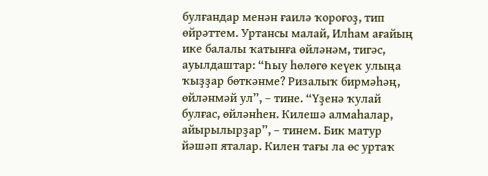булғандар менән ғаилә ҡороғоҙ, тип өйрәттем. Уртансы малай, Илһам ағайың ике балалы ҡатынға өйләнәм, тигәс, ауылдаштар: “Һыу һөлөгө кеүек улыңа ҡыҙҙар бөткәнме? Ризалыҡ бирмәһәң, өйләнмәй ул”, – тине. “Үҙенә ҡулай булғас, өйләнһен. Килешә алмаһалар, айырылырҙар”, – тинем. Бик матур йәшәп яталар. Килен тағы ла өс уртаҡ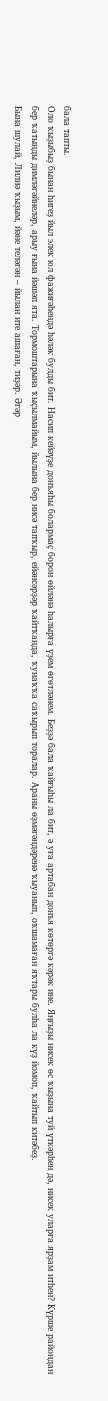бала тапты.
Оло ҡыҙыбыҙ бынан һигеҙ йыл элек юл фажиғәһендә һәләк булды бит. Насип кейәүҙе донъяһы болармаҫ борон өйләнә һалырға үҙем өгөтләнем. Беҙҙә бала ҡайғыһы ла бит, ә уға артабан донъя көтөргә кәрәк ине. Яңғыҙы нисек өс ҡыҙына туй үткәрһен дә, нисек уларға ярҙам итһен? Күрше райондан бер ҡатынды димләгәйнеләр, арыу ғына йәшәп ята. Тормоштарына ҡыҫылмайым, йылына бер нисә тапҡыр, ейәнсәрҙәр ҡайтҡанда, ҡунаҡҡа саҡырып торалар. Араны өҙмәгәндәренә ҡыуанып, оҡшамаған яҡтары булһа ла күҙ йомоп, ҡайтып китәбеҙ.
Бына шулай, Лилиә ҡыҙым, йәне теләгән – йылан ите ашаған, тиҙәр. Әгәр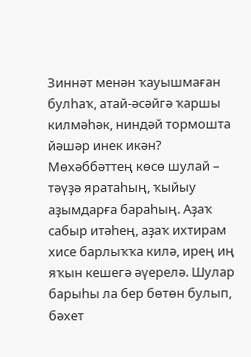Зиннәт менән ҡауышмаған булһаҡ, атай-әсәйгә ҡаршы килмәһәк, ниндәй тормошта йәшәр инек икән? Мөхәббәттең көсө шулай – тәүҙә яратаһың, ҡыйыу аҙымдарға бараһың. Аҙаҡ сабыр итәһең, аҙаҡ ихтирам хисе барлыҡҡа килә, ирең иң яҡын кешегә әүерелә. Шулар барыһы ла бер бөтөн булып, бәхет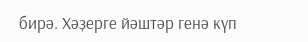бирә. Хәҙерге йәштәр генә күп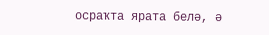осраҡта ярата белә, ә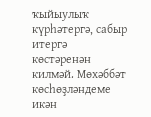ҡыйыулыҡ күрһәтергә, сабыр итергә көстәренән килмәй. Мөхәббәт көсһөҙләндеме икән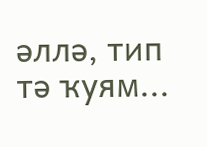әллә, тип тә ҡуям...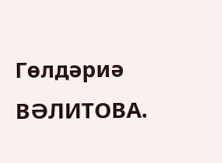Гөлдәриә ВӘЛИТОВА.